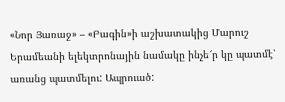«Նոր Յառաջ» – «Բագին»ի աշխատակից Մարուշ Երամեանի ելեկտրոնային նամակը ինչե՜ր կը պատմէ՝ առանց պատմելու: Ապրուած: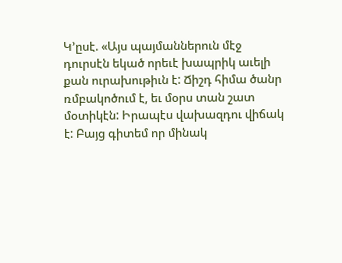Կ’ըսէ. «Այս պայմաններուն մէջ դուրսէն եկած որեւէ խապրիկ աւելի քան ուրախութիւն է: Ճիշդ հիմա ծանր ռմբակոծում է, եւ մօրս տան շատ մօտիկէն: Իրապէս վախազդու վիճակ է: Բայց գիտեմ որ մինակ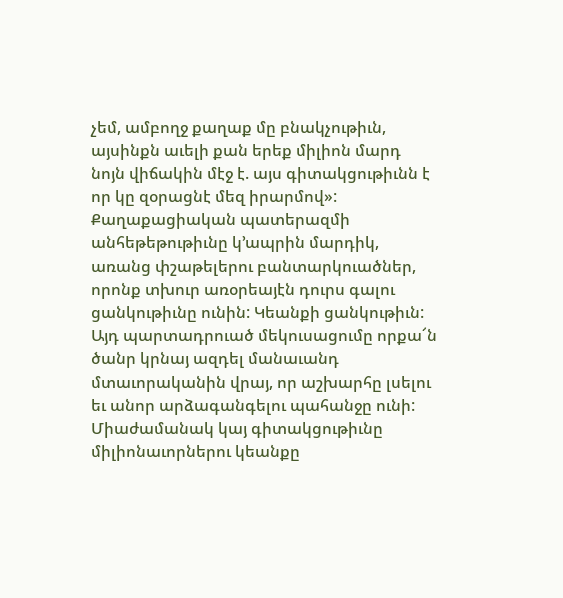չեմ, ամբողջ քաղաք մը բնակչութիւն, այսինքն աւելի քան երեք միլիոն մարդ նոյն վիճակին մէջ է. այս գիտակցութիւնն է որ կը զօրացնէ մեզ իրարմով»:
Քաղաքացիական պատերազմի անհեթեթութիւնը կ’ապրին մարդիկ, առանց փշաթելերու բանտարկուածներ, որոնք տխուր առօրեայէն դուրս գալու ցանկութիւնը ունին: Կեանքի ցանկութիւն: Այդ պարտադրուած մեկուսացումը որքա՜ն ծանր կրնայ ազդել մանաւանդ մտաւորականին վրայ, որ աշխարհը լսելու եւ անոր արձագանգելու պահանջը ունի: Միաժամանակ կայ գիտակցութիւնը միլիոնաւորներու կեանքը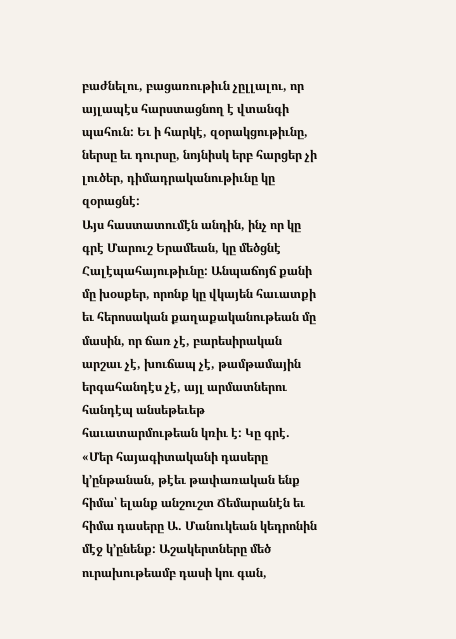բաժնելու, բացառութիւն չըլլալու, որ այլապէս հարստացնող է վտանգի պահուն: Եւ ի հարկէ, զօրակցութիւնը, ներսը եւ դուրսը, նոյնիսկ երբ հարցեր չի լուծեր, դիմադրականութիւնը կը զօրացնէ:
Այս հաստատումէն անդին, ինչ որ կը գրէ Մարուշ Երամեան, կը մեծցնէ Հալէպահայութիւնը: Անպաճոյճ քանի մը խօսքեր, որոնք կը վկայեն հաւատքի եւ հերոսական քաղաքականութեան մը մասին, որ ճառ չէ, բարեսիրական արշաւ չէ, խուճապ չէ, թամթամային երգահանդէս չէ, այլ արմատներու հանդէպ անսեթեւեթ հաւատարմութեան կռիւ է: Կը գրէ. «Մեր հայագիտականի դասերը կ՚ընթանան, թէեւ թափառական ենք հիմա՝ ելանք անշուշտ Ճեմարանէն եւ հիմա դասերը Ա. Մանուկեան կեդրոնին մէջ կ՚ընենք: Աշակերտները մեծ ուրախութեամբ դասի կու գան,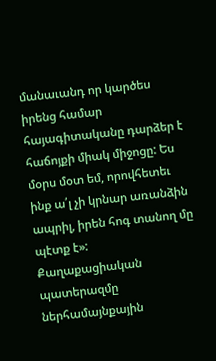մանաւանդ որ կարծես իրենց համար հայագիտականը դարձեր է հաճոյքի միակ միջոցը: Ես մօրս մօտ եմ, որովհետեւ ինք ա՛լ չի կրնար առանձին ապրիլ, իրեն հոգ տանող մը պէտք է»:
Քաղաքացիական պատերազմը ներհամայնքային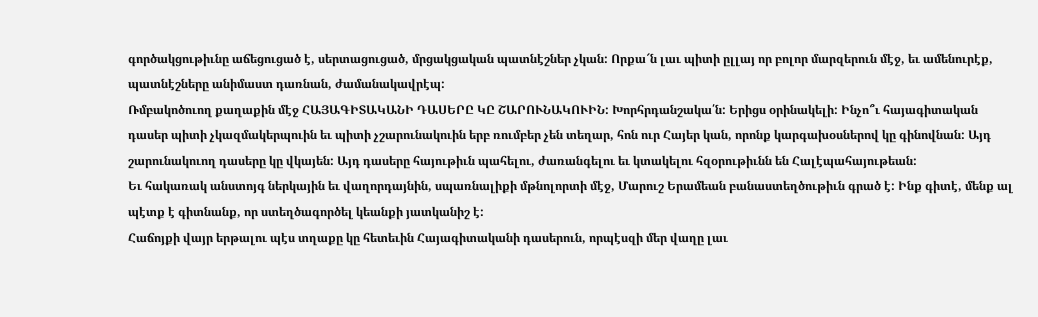գործակցութիւնը աճեցուցած է, սերտացուցած, մրցակցական պատնէշներ չկան: Որքա՜ն լաւ պիտի ըլլայ որ բոլոր մարզերուն մէջ, եւ ամենուրէք, պատնէշները անիմաստ դառնան, ժամանակավրէպ:
Ռմբակոծուող քաղաքին մէջ ՀԱՅԱԳԻՏԱԿԱՆԻ ԴԱՍԵՐԸ ԿԸ ՇԱՐՈՒՆԱԿՈՒԻՆ: Խորհրդանշակա՛ն: Երիցս օրինակելի: Ինչո՞ւ հայագիտական դասեր պիտի չկազմակերպուին եւ պիտի չշարունակուին երբ ռումբեր չեն տեղար, հոն ուր Հայեր կան, որոնք կարգախօսներով կը գինովնան: Այդ շարունակուող դասերը կը վկայեն: Այդ դասերը հայութիւն պահելու, ժառանգելու եւ կտակելու հզօրութիւնն են Հալէպահայութեան:
Եւ հակառակ անստոյգ ներկային եւ վաղորդայնին, սպառնալիքի մթնոլորտի մէջ, Մարուշ Երամեան բանաստեղծութիւն գրած է: Ինք գիտէ, մենք ալ պէտք է գիտնանք, որ ստեղծագործել կեանքի յատկանիշ է:
Հաճոյքի վայր երթալու պէս տղաքը կը հետեւին Հայագիտականի դասերուն, որպէսզի մեր վաղը լաւ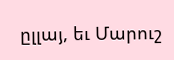ըլլայ, եւ Մարուշ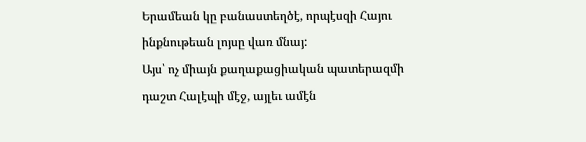Երամեան կը բանաստեղծէ, որպէսզի Հայու ինքնութեան լոյսը վառ մնայ:
Այս՝ ոչ միայն քաղաքացիական պատերազմի դաշտ Հալէպի մէջ, այլեւ ամէն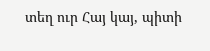տեղ ուր Հայ կայ, պիտի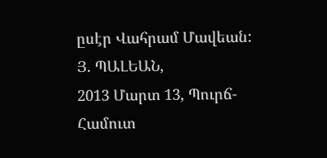ըսէր Վահրամ Մավեան:
Յ. ՊԱԼԵԱՆ,
2013 Մարտ 13, Պուրճ-Համուտ